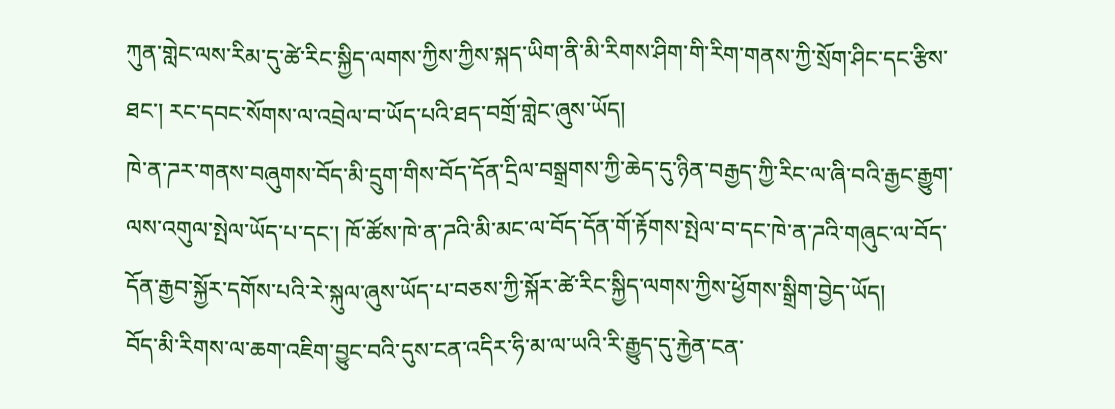ཀུན་གླེང་ལས་རིམ་དུ་ཚེ་རིང་སྐྱིད་ལགས་ཀྱིས་ཀྱིས་སྐད་ཡིག་ནི་མི་རིགས་ཤིག་གི་རིག་གནས་ཀྱི་སྲོག་ཤིང་དང་རྩིས་ཐང་། རང་དབང་སོགས་ལ་འབྲེལ་བ་ཡོད་པའི་ཐད་བགྲོ་གླེང་ཞུས་ཡོད།
ཁེ་ན་ཌར་གནས་བཞུགས་བོད་མི་དྲུག་གིས་བོད་དོན་དྲིལ་བསྒྲགས་ཀྱི་ཆེད་དུ་ཉིན་བརྒྱད་ཀྱི་རིང་ལ་ཞི་བའི་རྒྱང་རྒྱུག་ལས་འགུལ་སྤེལ་ཡོད་པ་དང་། ཁོ་ཚོས་ཁེ་ན་ཌའི་མི་མང་ལ་བོད་དོན་གོ་རྟོགས་སྤེལ་བ་དང་ཁེ་ན་ཌའི་གཞུང་ལ་བོད་དོན་རྒྱབ་སྐྱོར་དགོས་པའི་རེ་སྐུལ་ཞུས་ཡོད་པ་བཅས་ཀྱི་སྐོར་ཚེ་རིང་སྐྱིད་ལགས་ཀྱིས་ཕྱོགས་སྒྲིག་བྱེད་ཡོད།
བོད་མི་རིགས་ལ་ཆག་འཇིག་བྱུང་བའི་དུས་ངན་འདིར་ཧི་མ་ལ་ཡའི་རི་རྒྱུད་དུ་རྐྱེན་ངན་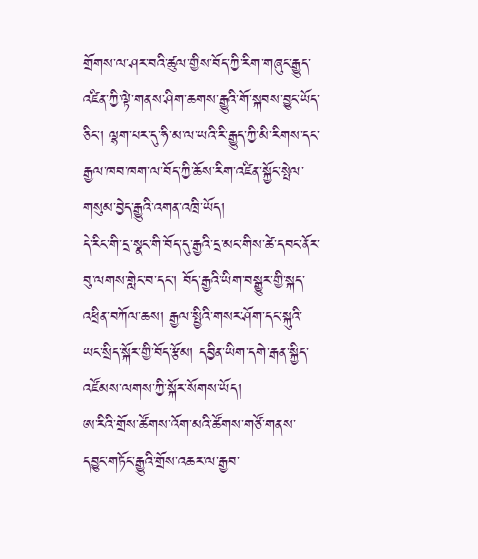གྲོགས་ལ་ཤར་བའི་ཚུལ་གྱིས་བོད་ཀྱི་རིག་གཞུང་རྒྱུད་འཛིན་ཀྱི་ལྟེ་གནས་ཤིག་ཆགས་རྒྱུའི་གོ་སྐབས་བྱུང་ཡོད་ཅིང་། ལྷག་པར་དུ་ཧི་མ་ལ་ཡའི་རི་རྒྱུད་ཀྱི་མི་རིགས་དང་རྒྱལ་ཁབ་ཁག་ལ་བོད་ཀྱི་ཆོས་རིག་འཛིན་སྐྱོང་སྤེལ་གསུམ་བྱེད་རྒྱུའི་འགན་འཁྲི་ཡོད།
དེ་རིང་གི་དྲ་སྣང་གི་བོད་དུ་རྒྱའི་དྲ་མང་གིས་ཚེ་དབང་ནོར་བུ་ལགས་གླེང་བ་དང་། བོད་རྒྱའི་ཡིག་བསྒྱུར་གྱི་སྐད་འཕྲིན་བཀོལ་ཆས། རྒྱལ་སྤྱིའི་གསར་ཤོག་དང་སྐུའི་ཡང་སྲིད་སྐོར་གྱི་བོད་རྩོམ། དབྱིན་ཡིག་དགེ་རྒན་སྐྱིད་འཛོམས་ལགས་ཀྱི་སྐོར་སོགས་ཡོད།
ཨ་རིའི་གྲོས་ཚོགས་འོག་མའི་ཚོགས་གཙོ་གནས་དབྱུང་གཏོང་རྒྱུའི་གྲོས་འཆར་ལ་རྒྱབ་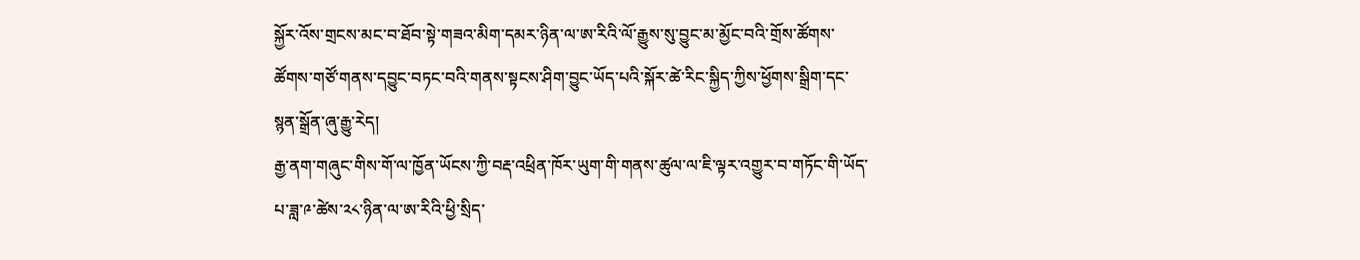སྐྱོར་འོས་གྲངས་མང་བ་ཐོབ་སྟེ་གཟའ་མིག་དམར་ཉིན་ལ་ཨ་རིའི་ལོ་རྒྱུས་སུ་བྱུང་མ་མྱོང་བའི་གྲོས་ཚོགས་ཚོགས་གཙོ་གནས་དབྱུང་བཏང་བའི་གནས་སྟངས་ཤིག་བྱུང་ཡོད་པའི་སྐོར་ཚེ་རིང་སྐྱིད་ཀྱིས་ཕྱོགས་སྒྲིག་དང་སྙན་སྒྲོན་ཞུ་རྒྱུ་རེད།
རྒྱ་ནག་གཞུང་གིས་གོ་ལ་ཁྱོན་ཡོངས་ཀྱི་བརྡ་འཕྲིན་ཁོར་ཡུག་གི་གནས་ཚུལ་ལ་ཇི་ལྟར་འགྱུར་བ་གཏོང་གི་ཡོད་པ་ཟླ་༩་ཚེས་༢༨་ཉིན་ལ་ཨ་རིའི་ཕྱི་སྲིད་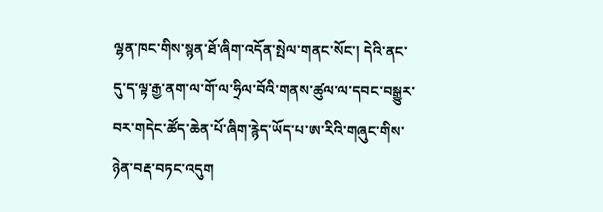ལྷན་ཁང་གིས་སྙན་ཐོ་ཞིག་འདོན་སྤེལ་གནང་སོང་། དེའི་ནང་དུ་ད་ལྟ་རྒྱ་ནག་ལ་གོ་ལ་ཧྲིལ་བོའི་གནས་ཚུལ་ལ་དབང་བསྒྱུར་བར་གདེང་ཚོད་ཆེན་པོ་ཞིག་རྙེད་ཡོད་པ་ཨ་རིའི་གཞུང་གིས་ཉེན་བརྡ་བཏང་འདུག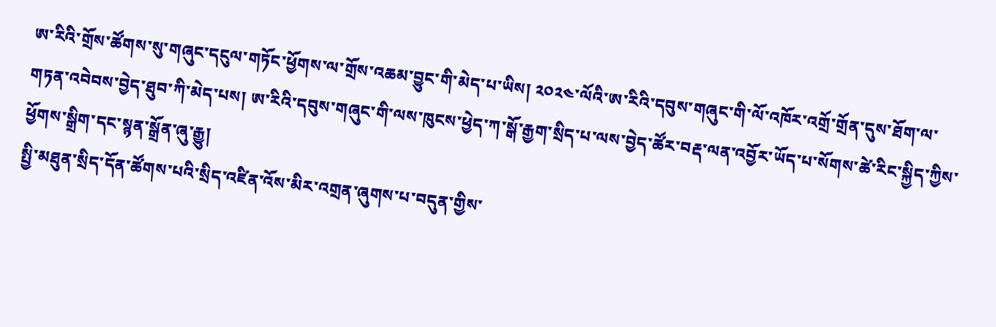ཨ་རིའི་གྲོས་ཚོགས་སུ་གཞུང་དངུལ་གཏོང་ཕྱོགས་ལ་གྲོས་འཆམ་བྱུང་གི་མེད་པ་ཡིས། ༢༠༢༤་ལོའི་ཨ་རིའི་དབུས་གཞུང་གི་ལོ་འཁོར་འགྲོ་གྲོན་དུས་ཐོག་ལ་གཏན་འབེབས་བྱེད་ཐུབ་ཀི་མེད་པས། ཨ་རིའི་དབུས་གཞུང་གི་ལས་ཁུངས་ཕྱེད་ཀ་སྒོ་རྒྱག་སྲིད་པ་ལས་བྱེད་ཚོར་བརྡ་ལན་འབྱོར་ཡོད་པ་སོགས་ཚེ་རིང་སྐྱིད་ཀྱིས་ཕྱོགས་སྒྲིག་དང་སྙན་སྒྲོན་ཞུ་རྒྱུ།
སྤྱི་མཐུན་སྲིད་དོན་ཚོགས་པའི་སྲིད་འཛིན་འོས་མིར་འགྲན་ཞུགས་པ་བདུན་གྱིས་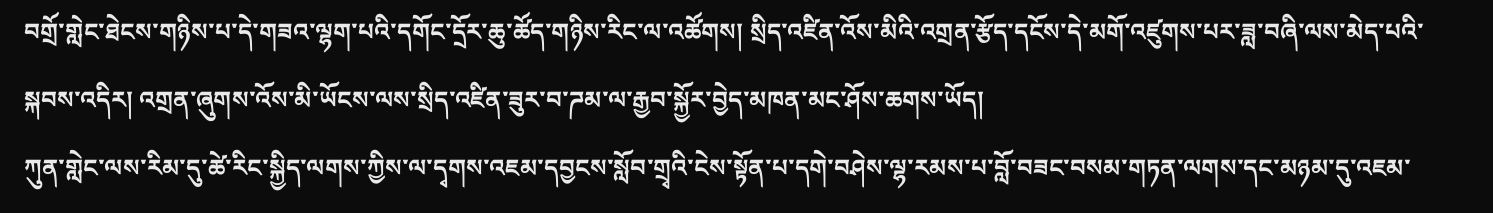བགྲོ་གླེང་ཐེངས་གཉིས་པ་དེ་གཟའ་ལྷག་པའི་དགོང་དྲོར་ཆུ་ཚོད་གཉིས་རིང་ལ་འཚོགས། སྲིད་འཛིན་འོས་མིའི་འགྲན་རྩོད་དངོས་དེ་མགོ་འཛུགས་པར་ཟླ་བཞི་ལས་མེད་པའི་སྐབས་འདིར། འགྲན་ཞུགས་འོས་མི་ཡོངས་ལས་སྲིད་འཛིན་ཟུར་བ་ཌམ་ལ་རྒྱབ་སྐྱོར་བྱེད་མཁན་མང་ཤོས་ཆགས་ཡོད།
ཀུན་གླེང་ལས་རིམ་དུ་ཚེ་རིང་སྐྱིད་ལགས་ཀྱིས་ལ་དྭགས་འཇམ་དབྱངས་སློབ་གྲྭའི་ངེས་སྟོན་པ་དགེ་བཤེས་ལྷ་རམས་པ་བློ་བཟང་བསམ་གཏན་ལགས་དང་མཉམ་དུ་འཇམ་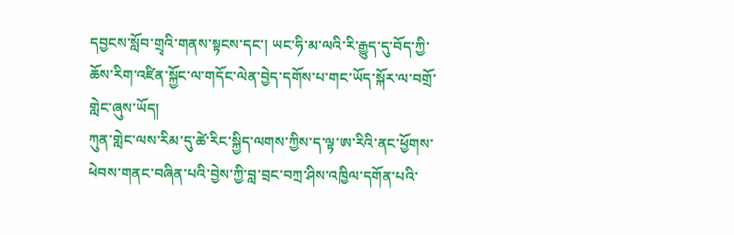དབྱངས་སློབ་གྲྭའི་གནས་སྟངས་དང་། ཡང་ཧི་མ་ལའི་རི་རྒྱུད་དུ་བོད་ཀྱི་ཆོས་རིག་འཛིན་སྐྱོང་ལ་གདོང་ལེན་བྱེད་དགོས་པ་གང་ཡོད་སྐོར་ལ་བགྲོ་གླེང་ཞུས་ཡོད།
ཀུན་གླེང་ལས་རིམ་དུ་ཚེ་རིང་སྐྱིད་ལགས་ཀྱིས་ད་ལྟ་ཨ་རིའི་ནང་ཕྱོགས་ཕེབས་གནང་བཞིན་པའི་བྱེས་ཀྱི་བླ་བྲང་བཀྲ་ཤིས་འཁྱིལ་དགོན་པའི་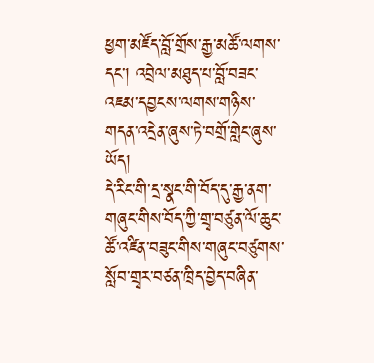ཕྱག་མཛོད་བློ་གྲོས་རྒྱ་མཚོ་ལགས་དང་། འབྲེལ་མཐུད་པ་བློ་བཟང་འཇམ་དབྱངས་ལགས་གཉིས་གདན་འདྲེན་ཞུས་ཏེ་བགྲོ་གླེང་ཞུས་ཡོད།
དེ་རིང་གི་དྲ་སྣང་གི་བོད་དུ་རྒྱ་ནག་གཞུང་གིས་བོད་ཀྱི་གྲྭ་བཙུན་ལོ་ཆུང་ཚོ་འཛིན་བཟུང་གིས་གཞུང་བཙུགས་སློབ་གྲྭར་བཙན་ཁྲིད་བྱེད་བཞིན་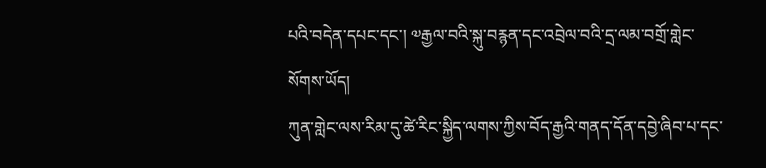པའི་བདེན་དཔང་དང་། ༧རྒྱལ་བའི་སྐུ་བརྙན་དང་འབྲེལ་བའི་དྲ་ལམ་བགྲོ་གླེང་སོགས་ཡོད།
ཀུན་གླེང་ལས་རིམ་དུ་ཚེ་རིང་སྐྱིད་ལགས་ཀྱིས་བོད་རྒྱའི་གནད་དོན་དབྱེ་ཞིབ་པ་དང་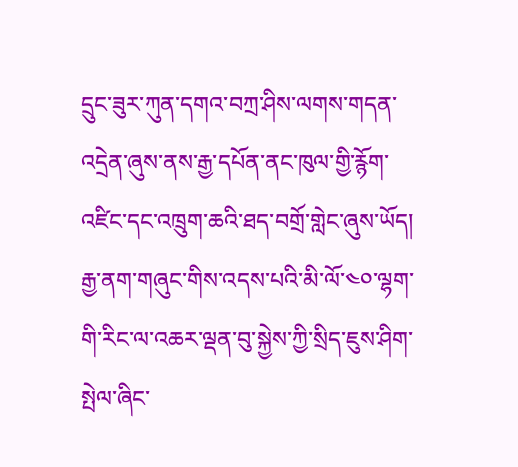དྲུང་ཟུར་ཀུན་དགའ་བཀྲ་ཤིས་ལགས་གདན་འདྲེན་ཞུས་ནས་རྒྱ་དཔོན་ནང་ཁུལ་གྱི་རྙོག་འཛིང་དང་འཁྲུག་ཆའི་ཐད་བགྲོ་གླེང་ཞུས་ཡོད།
རྒྱ་ནག་གཞུང་གིས་འདས་པའི་མི་ལོ་༤༠་ལྷག་གི་རིང་ལ་འཆར་ལྡན་བུ་སྐྱེས་ཀྱི་སྲིད་ཇུས་ཤིག་སྤེལ་ཞིང་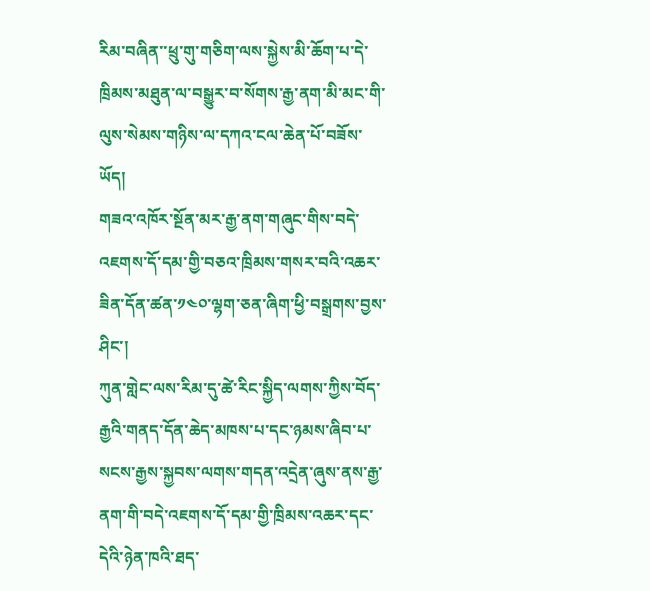རིམ་བཞིན་་ཕྲུ་གུ་གཅིག་ལས་སྐྱེས་མི་ཆོག་པ་དེ་ཁྲིམས་མཐུན་ལ་བསྒྱུར་བ་སོགས་རྒྱ་ནག་མི་མང་གི་ལུས་སེམས་གཉིས་ལ་དཀའ་ངལ་ཆེན་པོ་བཟོས་ཡོད།
གཟའ་འཁོར་སྔོན་མར་རྒྱ་ནག་གཞུང་གིས་བདེ་འཇགས་དོ་དམ་གྱི་བཅའ་ཁྲིམས་གསར་བའི་འཆར་ཟིན་དོན་ཚན་༡༤༠་ལྷག་ཅན་ཞིག་ཕྱི་བསྒྲགས་བྱས་ཤིང་།
ཀུན་གླེང་ལས་རིམ་དུ་ཚེ་རིང་སྐྱིད་ལགས་ཀྱིས་བོད་རྒྱའི་གནད་དོན་ཆེད་མཁས་པ་དང་ཉམས་ཞིབ་པ་སངས་རྒྱས་སྐྱབས་ལགས་གདན་འདྲེན་ཞུས་ནས་རྒྱ་ནག་གི་བདེ་འཇགས་དོ་དམ་གྱི་ཁྲིམས་འཆར་དང་དེའི་ཉེན་ཁའི་ཐད་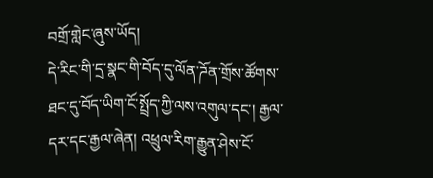བགྲོ་གླེང་ཞུས་ཡོད།
དེ་རིང་གི་དྲ་སྣང་གི་བོད་དུ་ལོན་ཌོན་གྲོས་ཚོགས་ཐང་དུ་བོད་ཡིག་ངོ་སྤྲོད་ཀྱི་ལས་འགུལ་དང་། རྒྱལ་དར་དང་རྒྱལ་ཞེན། འཕྲུལ་རིག་རྒྱུན་ཤེས་ངོ་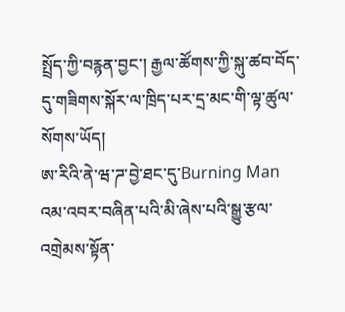སྤྲོད་ཀྱི་བརྙན་བྱང་། རྒྱལ་ཚོགས་ཀྱི་སྐུ་ཚབ་བོད་དུ་གཟིགས་སྐོར་ལ་ཁྲིད་པར་དྲ་མང་གི་ལྟ་ཚུལ་སོགས་ཡོད།
ཨ་རིའི་ནེ་ཝ་ཌ་བྱེ་ཐང་དུ་Burning Man འམ་འབར་བཞིན་པའི་མི་ཞེས་པའི་སྒྱུ་རྩལ་འགྲེམས་སྟོན་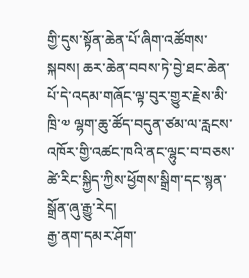གྱི་དུས་སྟོན་ཆེན་པོ་ཞིག་འཚོགས་སྐབས། ཆར་ཆེན་བབས་ཏེ་བྱེ་ཐང་ཆེན་པོ་དེ་འདམ་གཞོང་ལྟ་བུར་གྱུར་རྗེས་མི་ཁྲི་༧ ལྷག་ཆུ་ཚོད་བདུན་ཙམ་ལ་རླངས་འཁོར་གྱི་འཚང་ཁའི་ནང་ལྷུང་བ་བཅས་ཚེ་རིང་སྐྱིད་ཀྱིས་ཕྱོགས་སྒྲིག་དང་སྙན་སྒྲོན་ཞུ་རྒྱུ་རེད།
རྒྱ་ནག་དམར་ཤོག་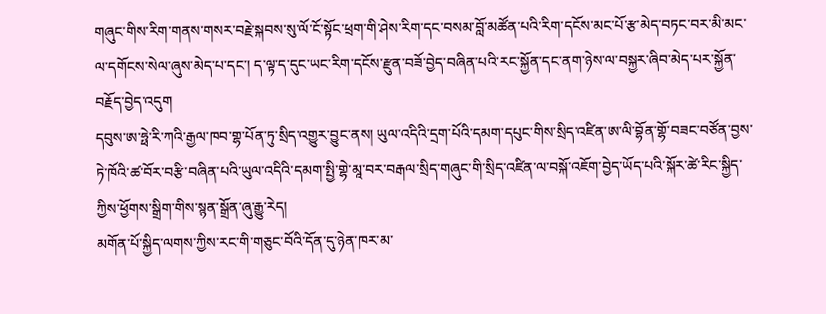གཞུང་གིས་རིག་གནས་གསར་བརྗེ་སྐབས་སུ་ལོ་ངོ་སྟོང་ཕྲག་གི་ཤེས་རིག་དང་བསམ་བློ་མཚོན་པའི་རིག་དངོས་མང་པོ་རྩ་མེད་བཏང་བར་མི་མང་ལ་དགོངས་སེལ་ཞུས་མེད་པ་དང་། ད་ལྟ་ད་དུང་ཡང་རིག་དངོས་རྫུན་བཟོ་བྱེད་བཞིན་པའི་རང་སྐྱོན་དང་ནག་ཉེས་ལ་བསྐྱར་ཞིབ་མེད་པར་སྐྱོན་བརྗོད་བྱེད་འདུག
དབུས་ཨ་ཧྥེ་རི་ཀའི་རྒྱལ་ཁབ་གྷ་པོན་ཏུ་སྲིད་འགྱུར་བྱུང་ནས། ཡུལ་འདིའི་དྲག་པོའི་དམག་དཔུང་གིས་སྲིད་འཛིན་ཨ་ལི་བྷོན་གྷོ་བཟང་བཙོན་བྱས་ཏེ་ཁོའི་ཚ་བོར་བརྩི་བཞིན་པའི་ཡུལ་འདིའི་དམག་སྤྱི་གྷེ་མཱ་བར་བརྒལ་སྲིད་གཞུང་གི་སྲིད་འཛིན་ལ་བསྐོ་འཇོག་བྱེད་ཡོད་པའི་སྐོར་ཚེ་རིང་སྐྱིད་ཀྱིས་ཕྱོགས་སྒྲིག་གིས་སྙན་སྒྲོན་ཞུ་རྒྱུ་རེད།
མགོན་པོ་སྐྱིད་ལགས་ཀྱིས་རང་གི་གཅུང་བོའི་དོན་དུ་ཉེན་ཁར་མ་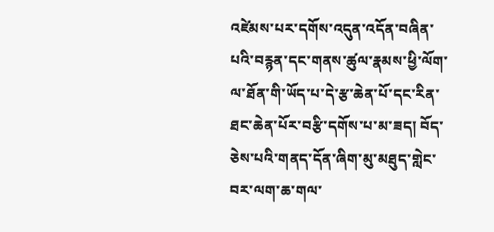འཛེམས་པར་དགོས་འདུན་འདོན་བཞིན་པའི་བརྙན་དང་གནས་ཚུལ་རྣམས་ཕྱི་ལོག་ལ་ཐོན་གི་ཡོད་པ་དེ་རྩ་ཆེན་པོ་དང་རིན་ཐང་ཆེན་པོར་བརྩི་དགོས་པ་མ་ཟད། བོད་ཅེས་པའི་གནད་དོན་ཞིག་མུ་མཐུད་གླེང་བར་ལག་ཆ་གལ་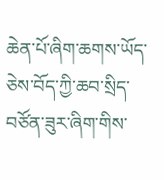ཆེན་པོ་ཞིག་ཆགས་ཡོད་ཅེས་བོད་ཀྱི་ཆབ་སྲིད་བཙོན་ཟུར་ཞིག་གིས་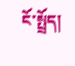ངོ་སྤྲོད།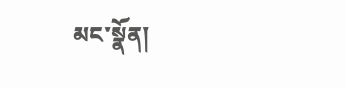མང་སྣོན།